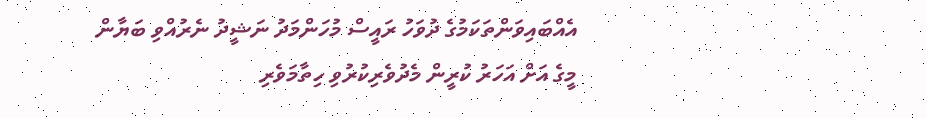އެއްބައިވަންތަކަމުގެ ދުވަހު ރައީސް މުހަންމަދު ނަޝީދު ނެރުއްވި ބަޔާން
މީގެ އަށް އަހަރު ކުރީން މެދުވެރިކުރުވި ހިތާމަވެރި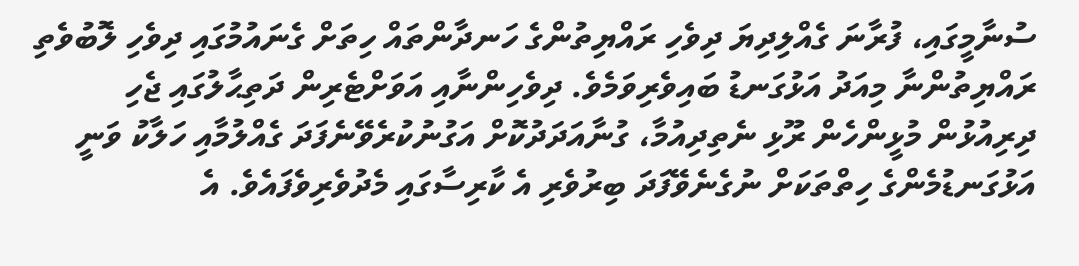ސުނާމީގައި، ފުރާނަ ގެއްލިދިޔަ ދިވެހި ރައްޔިތުންގެ ހަނދާންތައް ހިތަށް ގެނައުމުގައި ދިވެހި ލޮބުވެތި ރައްޔިތުންނާ މިއަދު އަޅުގަނޑު ބައިވެރިވަމެވެ. ދިވެހިންނާއި އަވަށްޓެރިން ދަތިޙާލުގައި ޖެހި ދިރިއުޅުން މުޅީންހެން ރޫޅި ނެތިދިއުމާ، ގުނާއަދަދުކޮށް އަގުނުކުރެވޭނެފަދަ ގެއްލުމާއި ހަލާކު ވަނީ އަޅުގަނޑުމެންގެ ހިތްތަކަށް ނުގެނެވޭފަދަ ބިރުވެރި އެ ކާރިސާގައި މެދުވެރިވެފައެވެ. އެ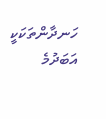ހަނދާންތަކަކީ އަބަދުމެ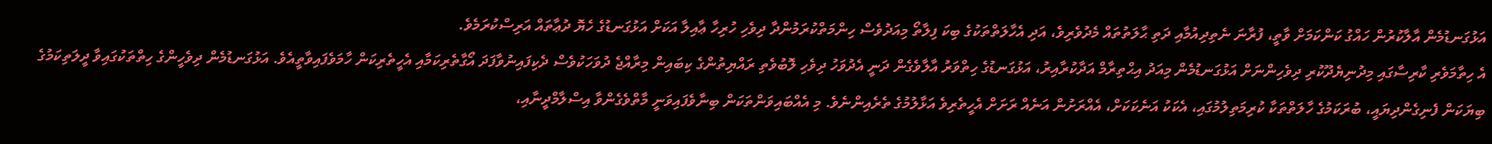އަޅުގަނޑުމެން އާލާކުރުން ހައްގު ކަންކަމަށް ވާތީ، ފުރާނަ ނެތިދިއުމާއި ދަތި ޙާލަތުތައް މެދުވެރިވެ، އަދި އެހާލަތްތަކުގެ ބިކަ ފިލާތޯ މިއަދުވެސް ހިންމަތްކުރަމުންދާ ދިވެހި ހުރިހާ ޢާއިލާ އަކަށް އަޅުގަނޑުގެ ހެޔޮ ދުޢާތައް އަރިސްކުރަމެވެ.
އެ ހިތާމަވެރި ކާރިސާގައި މިދުނިޔެދޫކުރި ދިވެހިންނަށް އަޅުގަނޑުމެން މިއަދު އިޙްތިރާމް އަދާކުރާއިރު، އަޅުގަނޑުގެ ހިތްވަރު އާލާވެގެން ދަނީ އެދުވަހު ދިވެހި ލޮބުވެތި ރައްޔިތުންގެ ކިބައިން މިރާއްޖެ ދުވަހަކުވެސް ދެކިފައިނުވާފަދަ އޯގާތެރިކަމާއި އެހީތެރިކަން ހާމަވެފައިވާތީއެވެ. އަޅުގަނޑުމެން ދިވެހީންގެ ހިތްތަކުގައިވާ ދީލަތިކަމުގެ ބިޔަކަން ފެނިގެންދިޔައީ، ބުރަކަމުގެ ހާލަތްތަކާ ކުރިމަތިލުމުގައި، އެކަކު އަނެކަކަށް، އެއްރަށުން އަނެއް ރަށަށް އެހީތެރިވެ އަޅާލުމުގެ ތެރެއިންނެވެ. މި އެއްބައިވަންތަކަން ބިނާވެފައިވަނީ މާތްވެގެންވާ އިސްލާމްދީނާއި،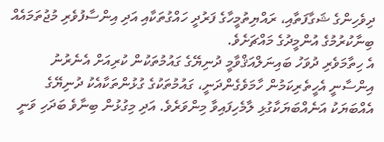ދިވެހިންގެ ޝަގާފަތާއި، ރައްޔިތުމީހާގެ ފަރުދީ ހައްގުތަކާއި އަދި އިންސާފުވެރި މުޖުތަމައެއް ބިނާކުރުމުގެ އުންމީދުގެ މައްޗަށެވެ.
އެ ހިތާމަވެރި ދުވަހު ބައިނަލްއަޤްވާމީ ދުނިޔޭގެ ގައުމުތަކުން ކުރިއަށް އެނެރުނު އިންސާނީ އެހީތެރިކަމުން ހާމަވެގެންދަނީ، ގައުމުތަކުގެ ގުޅުންތަކާއެކު ދުނިޔޭގެ އެއްބަޔަކު އަނެއްބަޔަކާގުޅި ލާމެހިފައިވާ މިންވަރެވެ. އަދި މިގުޅުން ބިނާވެ ބަދަހި ވަނީ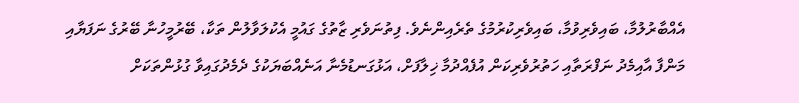އެއްބާރުލުމާ، ބައިވެރިވުމާ، ބައިވެރިކުރުމުގެ ތެރެއިންނެވެ. ފިތުނަވެރި ޒާތުގެ ގައުމީ އެކުލަވާލުން ތަކާ، ބޭރުމީހުނާ ބޭރުގެ ނަފަޔާއި މަންފާ އާއިމެދު ނަފްރަތާއި ހަތުރުވެރިކަން އުފެއްދުމާ ޚިލާފަށް، އަޅުގަނޑުމެނާ އަނެއްބަޔަކުގެ ދެމެދުގައިވާ ގުޅުންތަކަށް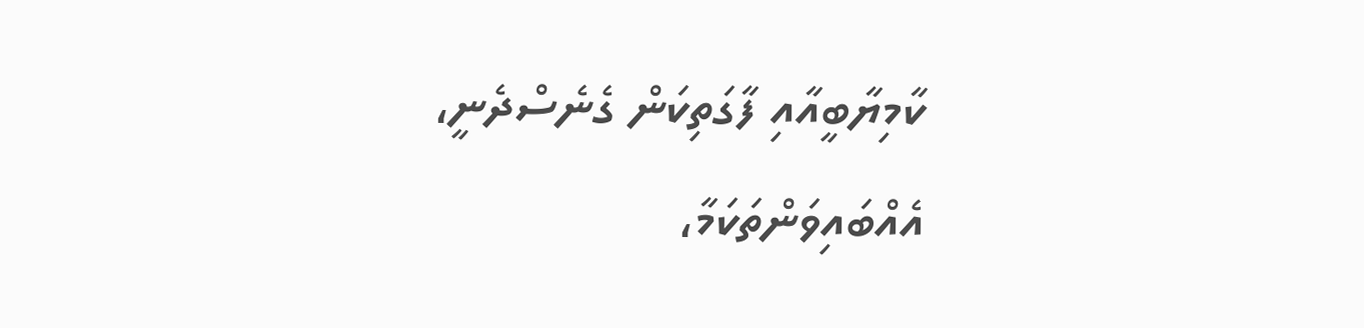ކާމިޔާބީއާއި ފާގަތިކަން ގެނެސްދެނީ، އެއްބައިވަންތަކަމާ،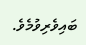ބައިވެރިވުމެވެ.